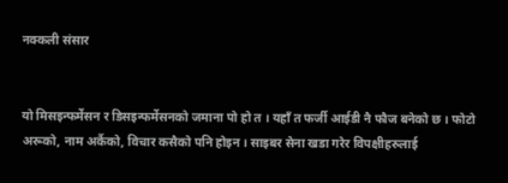नक्कली संसार


यो मिसइन्फर्मेसन र डिसइन्फर्मेसनको जमाना पो हो त । यहाँ त फर्जी आईडी नै फौज बनेको छ । फोटो अरूको, नाम अर्कैको, विचार कसैको पनि होइन । साइबर सेना खडा गरेर विपक्षीहरुलाई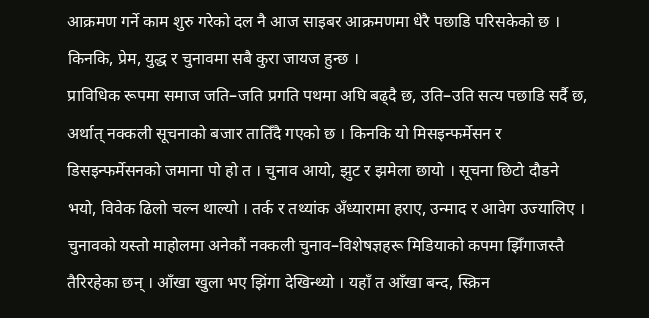आक्रमण गर्ने काम शुरु गरेको दल नै आज साइबर आक्रमणमा धेरै पछाडि परिसकेको छ । किनकि, प्रेम, युद्ध र चुनावमा सबै कुरा जायज हुन्छ ।
प्राविधिक रूपमा समाज जति–जति प्रगति पथमा अघि बढ्दै छ, उति–उति सत्य पछाडि सर्दै छ, अर्थात् नक्कली सूचनाको बजार तातिँदै गएको छ । किनकि यो मिसइन्फर्मेसन र डिसइन्फर्मेसनको जमाना पो हो त । चुनाव आयो, झुट र झमेला छायो । सूचना छिटो दौडने भयो, विवेक ढिलो चल्न थाल्यो । तर्क र तथ्यांक अँध्यारामा हराए, उन्माद र आवेग उज्यालिए । चुनावको यस्तो माहोलमा अनेकौं नक्कली चुनाव–विशेषज्ञहरू मिडियाको कपमा झिँगाजस्तै तैरिरहेका छन् । आँखा खुला भए झिंगा देखिन्थ्यो । यहाँ त आँखा बन्द, स्क्रिन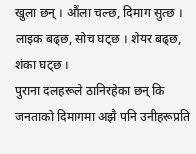खुला छन् । औंला चल्छ, दिमाग सुत्छ । लाइक बढ्छ, सोच घट्छ । शेयर बढ्छ, शंका घट्छ ।
पुराना दलहरूले ठानिरहेका छन् कि जनताको दिमागमा अझै पनि उनीहरूप्रति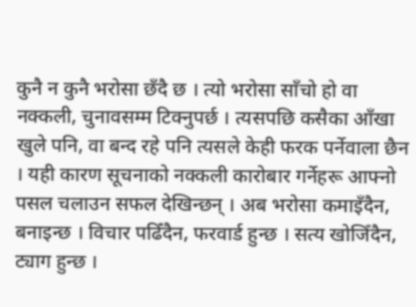कुनै न कुनै भरोसा छँदै छ । त्यो भरोसा साँचो हो वा नक्कली, चुनावसम्म टिक्नुपर्छ । त्यसपछि कसैका आँखा खुले पनि, वा बन्द रहे पनि त्यसले केही फरक पर्नेवाला छैन । यही कारण सूचनाको नक्कली कारोबार गर्नेहरू आफ्नो पसल चलाउन सफल देखिन्छन् । अब भरोसा कमाइँदैन, बनाइन्छ । विचार पढिँदैन, फरवार्ड हुन्छ । सत्य खोजिँदैन, ट्याग हुन्छ ।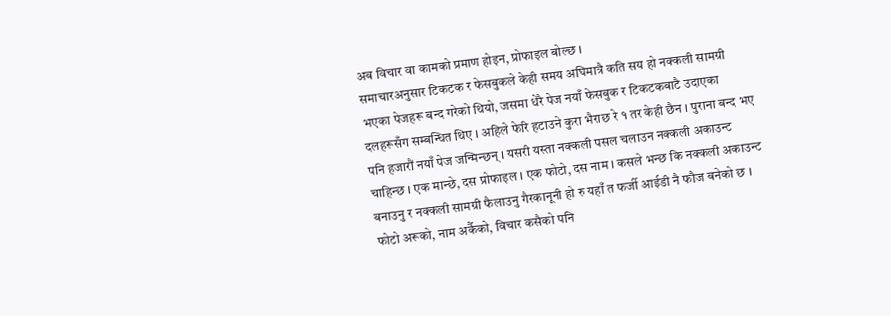अब विचार वा कामको प्रमाण होइन, प्रोफाइल बोल्छ ।
समाचारअनुसार टिकटक र फेसबुकले केही समय अघिमात्रै कति सय हो नक्कली सामग्री भएका पेजहरू बन्द गरेको थियो, जसमा धेरै पेज नयाँ फेसबुक र टिकटकबाटै उदाएका दलहरूसँग सम्बन्धित थिए । अहिले फेरि हटाउने कुरा भैराछ रे १ तर केही छैन । पुराना बन्द भए पनि हजारौं नयाँ पेज जन्मिन्छन् । यसरी यस्ता नक्कली पसल चलाउन नक्कली अकाउन्ट चाहिन्छ । एक मान्छे, दस प्रोफाइल । एक फोटो, दस नाम । कसले भन्छ कि नक्कली अकाउन्ट बनाउनु र नक्कली सामग्री फैलाउनु गैरकानूनी हो रु यहाँ त फर्जी आईडी नै फौज बनेको छ । फोटो अरूको, नाम अर्कैको, विचार कसैको पनि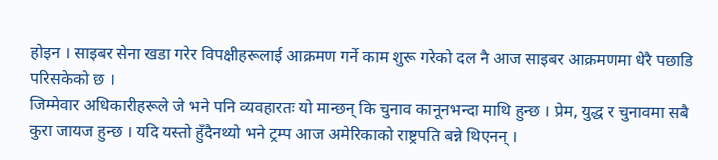होइन । साइबर सेना खडा गरेर विपक्षीहरूलाई आक्रमण गर्ने काम शुरू गरेको दल नै आज साइबर आक्रमणमा धेरै पछाडि परिसकेको छ ।
जिम्मेवार अधिकारीहरूले जे भने पनि व्यवहारतः यो मान्छन् कि चुनाव कानूनभन्दा माथि हुन्छ । प्रेम, युद्ध र चुनावमा सबै कुरा जायज हुन्छ । यदि यस्तो हुँदैनथ्यो भने ट्रम्प आज अमेरिकाको राष्ट्रपति बन्ने थिएनन् ।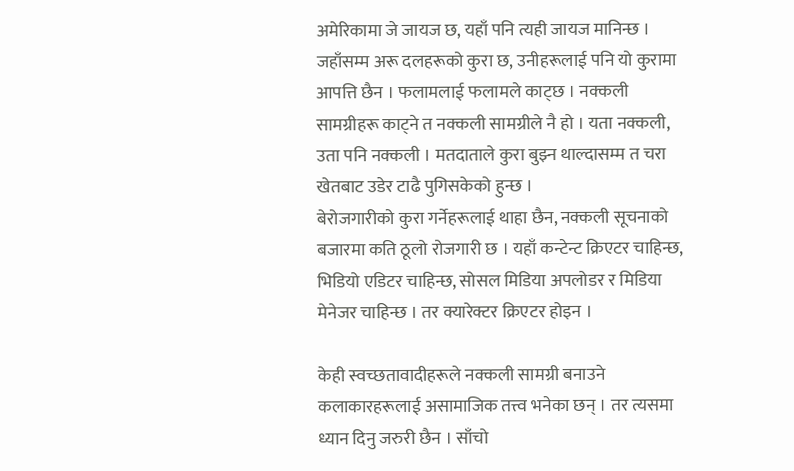अमेरिकामा जे जायज छ, यहाँ पनि त्यही जायज मानिन्छ । जहाँसम्म अरू दलहरूको कुरा छ, उनीहरूलाई पनि यो कुरामा आपत्ति छैन । फलामलाई फलामले काट्छ । नक्कली सामग्रीहरू काट्ने त नक्कली सामग्रीले नै हो । यता नक्कली, उता पनि नक्कली । मतदाताले कुरा बुझ्न थाल्दासम्म त चरा खेतबाट उडेर टाढै पुगिसकेको हुन्छ ।
बेरोजगारीको कुरा गर्नेहरूलाई थाहा छैन, नक्कली सूचनाको बजारमा कति ठूलो रोजगारी छ । यहाँ कन्टेन्ट क्रिएटर चाहिन्छ, भिडियो एडिटर चाहिन्छ, सोसल मिडिया अपलोडर र मिडिया मेनेजर चाहिन्छ । तर क्यारेक्टर क्रिएटर होइन ।

केही स्वच्छतावादीहरूले नक्कली सामग्री बनाउने कलाकारहरूलाई असामाजिक तत्त्व भनेका छन् । तर त्यसमा ध्यान दिनु जरुरी छैन । साँचो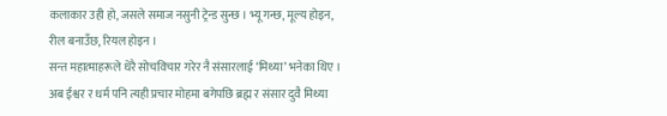कलाकार उही हो, जसले समाज नसुनी ट्रेन्ड सुन्छ । भ्यू गन्छ, मूल्य होइन, रील बनाउँछ, रियल होइन ।
सन्त महात्माहरूले धेरै सोचविचार गरेर नै संसारलाई ‘मिथ्या’ भनेका थिए । अब ईश्वर र धर्म पनि त्यही प्रचार मोहमा बगेपछि ब्रह्म र संसार दुवै मिथ्या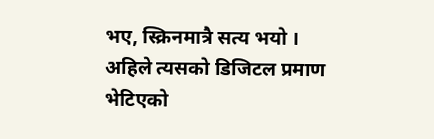भए, स्क्रिनमात्रै सत्य भयो । अहिले त्यसको डिजिटल प्रमाण भेटिएको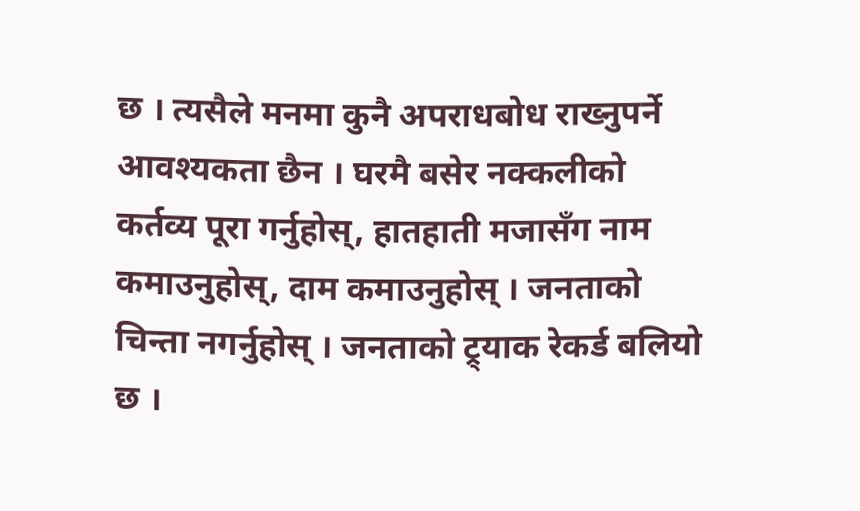छ । त्यसैले मनमा कुनै अपराधबोध राख्नुपर्ने आवश्यकता छैन । घरमै बसेर नक्कलीको कर्तव्य पूरा गर्नुहोस्, हातहाती मजासँग नाम कमाउनुहोस्, दाम कमाउनुहोस् । जनताको चिन्ता नगर्नुहोस् । जनताको ट्र्याक रेकर्ड बलियो छ ।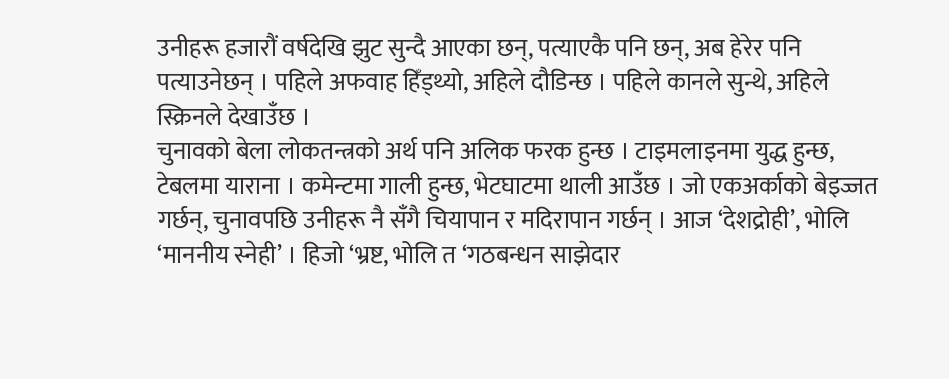उनीहरू हजारौं वर्षदेखि झुट सुन्दै आएका छन्, पत्याएकै पनि छन्, अब हेरेर पनि पत्याउनेछन् । पहिले अफवाह हिँड्थ्यो, अहिले दौडिन्छ । पहिले कानले सुन्थे, अहिले स्क्रिनले देखाउँछ ।
चुनावको बेला लोकतन्त्रको अर्थ पनि अलिक फरक हुन्छ । टाइमलाइनमा युद्ध हुन्छ, टेबलमा याराना । कमेन्टमा गाली हुन्छ, भेटघाटमा थाली आउँछ । जो एकअर्काको बेइज्जत गर्छन्, चुनावपछि उनीहरू नै सँगै चियापान र मदिरापान गर्छन् । आज ‘देशद्रोही’, भोलि ‘माननीय स्नेही’ । हिजो ‘भ्रष्ट, भोलि त ‘गठबन्धन साझेदार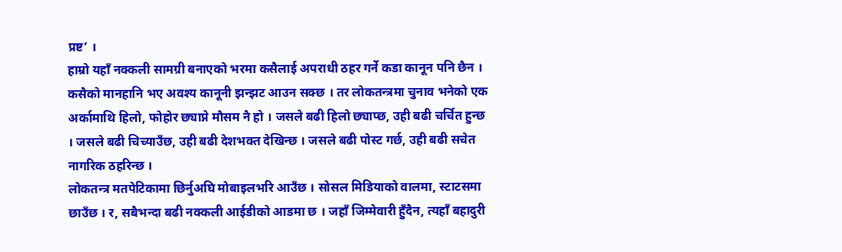प्रष्ट’ ।
हाम्रो यहाँ नक्कली सामग्री बनाएको भरमा कसैलाई अपराधी ठहर गर्ने कडा कानून पनि छैन । कसैको मानहानि भए अवश्य कानूनी झन्झट आउन सक्छ । तर लोकतन्त्रमा चुनाव भनेको एक अर्कामाथि हिलो, फोहोर छ्याप्ने मौसम नै हो । जसले बढी हिलो छ्याप्छ, उही बढी चर्चित हुन्छ । जसले बढी चिच्याउँछ, उही बढी देशभक्त देखिन्छ । जसले बढी पोस्ट गर्छ, उही बढी सचेत नागरिक ठहरिन्छ ।
लोकतन्त्र मतपेटिकामा छिर्नुअघि मोबाइलभरि आउँछ । सोसल मिडियाको वालमा, स्टाटसमा छाउँछ । र, सबैभन्दा बढी नक्कली आईडीको आडमा छ । जहाँ जिम्मेवारी हुँदैन, त्यहाँ बहादुरी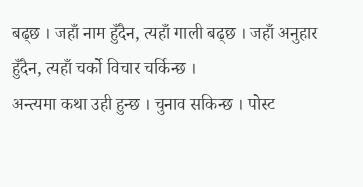बढ्छ । जहाँ नाम हुँदैन, त्यहाँ गाली बढ्छ । जहाँ अनुहार हुँदैन, त्यहाँ चर्को विचार चर्किन्छ ।
अन्त्यमा कथा उही हुन्छ । चुनाव सकिन्छ । पोस्ट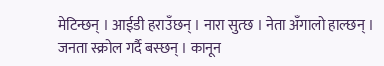मेटिन्छन् । आईडी हराउँछन् । नारा सुत्छ । नेता अँगालो हाल्छन् । जनता स्क्रोल गर्दै बस्छन् । कानून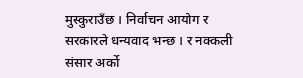मुस्कुराउँछ । निर्वाचन आयोग र सरकारले धन्यवाद भन्छ । र नक्कली संसार अर्को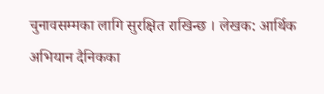चुनावसम्मका लागि सुरक्षित राखिन्छ । लेखक: आर्थिक अभियान दैनिकका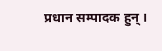प्रधान सम्पादक हुन् ।